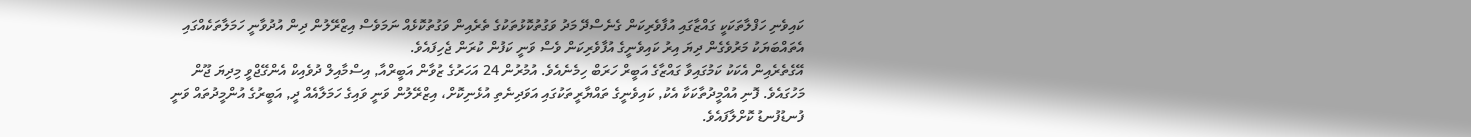ކައިވެނި ހަފްލާތަކަކީ ގައްޒާގައި އުފާވެރިކަން ގެނެސްދޭ މަދު ވަގުތުކޮޅުތަކުގެ ތެރެއިން ވަގުތުކޮޅެއް ނަމަވެސް އިޒްރޭލުން ދިން އުދުވާނީ ހަމަލާތަކެއްގައި އެތައްބަޔަކު މަރުވެގެން ދިޔަ އިރު ކައިވެނީގެ އުފާވެރިކަން ވެސް ވަނީ ކަފުން ކުރަން ޖެހިފައެވެ.
އޭގެތެރެއިން އެކަކު ކަމުގައިވާ ގައްޒާގެ އަބީރް ހަރަބް ހިމެނެއެވެ. އުމުރުން 24 އަހަރުގެ ޒުވާން އަބީރްއާ, އިސްމާއިލް ދުވެއިކް އެންގޭޖްވީ މިދިޔަ ޖޫން މަހުގައެވެ. ފޮނި އުއްމީދުތާކަކާ އެކު, ކައިވެނީގެ ތައްޔާރީތަކުގައި އަވަދިނެތި އުޅެނިކޮށް، އިޒްރޭލުން ވަނީ ވައިގެ ހަމަލާއެއް ދީ, އަބީރުގެ އުންމީދުތައް ވަނީ ފުނޑުފުނޑު ކޮށްލާފައެވެ.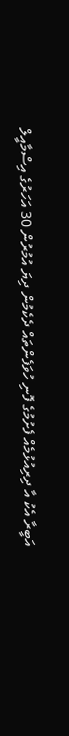އަބީރާ އެކު އާ ދިރިއުޅުމެއް ފެށުމުގެ ފޮނި ހުވަފެންތައް ދެކެމުން ދިޔަ އުމުރުން 30 އަހަރުގެ އިސްމާއީލް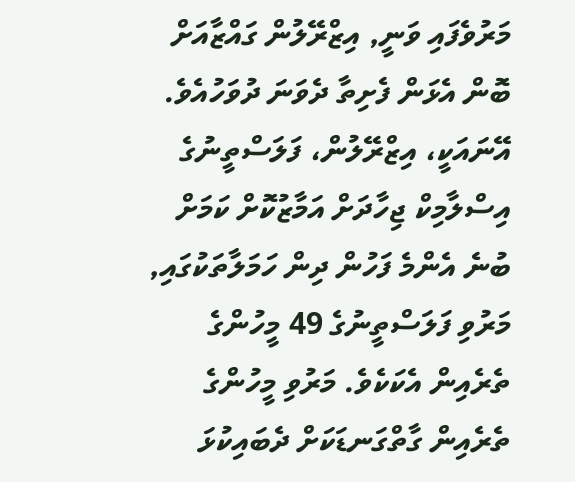މަރުވެފައި ވަނީ, އިޒްރޭލުން ގައްޒާއަށް ބޮން އެޅަން ފެށިތާ ދެވަނަ ދުވަހުއެވެ. އޭނައަކީ، އިޒްރޭލުން، ފަލަސްތީނުގެ އިސްލާމިކް ޖިހާދަށް އަމާޒުކޮށް ކަމަށް ބުނެ އެންމެ ފަހުން ދިން ހަމަލާތަކުގައި, މަރުވި ފަލަސްތީނުގެ 49 މީހުންގެ ތެރެއިން އެކަކެވެ. މަރުވި މީހުންގެ ތެރެއިން ގާތްގަނޑަކަށް ދެބައިކުޅަ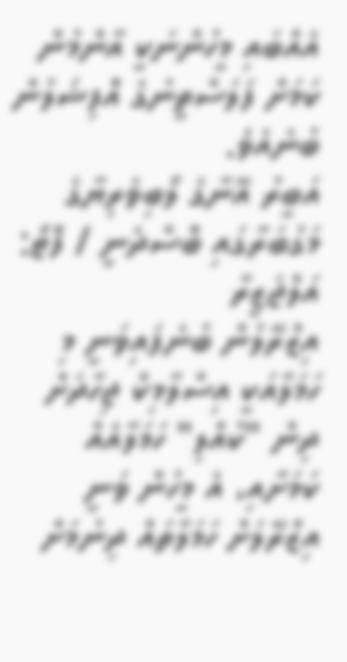އެއްބައި މީހުންނަކީ އާންމުން ކަމަށް ފަލަސްތީނުގެ އޮފިޝަލުން ބުނެއެވެ.
އަބީރު އޭނާގެ ލޯބިވެރިޔާގެ މަގުބަރާގައި ބޮސްދެނީ / ފޮޓޯ: އަލްޖަޒީރާ
އިޒްރޭލުން ބުނެފައިވަނީ މި ހަމަލާއަކީ އިސްލާމިކް ޖިހާދަށް ދިން "ކުއްލި" ހަމަލާއެއް ކަމަށާއި، އެ މީހުން ވަނީ އިޒްރޭލަށް ހަމަލާތައް ދިނުމަށް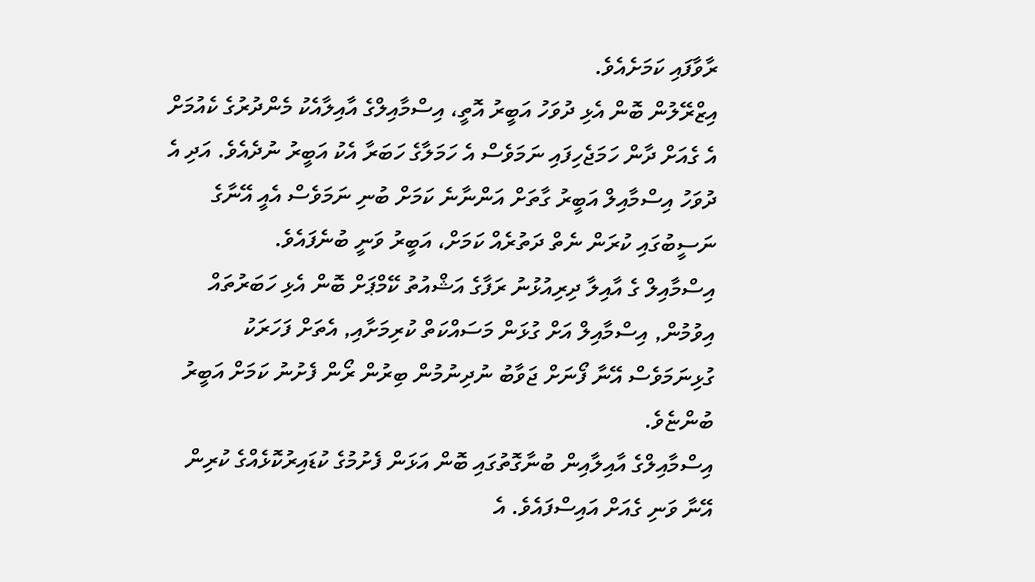ރާވާފައި ކަމަށެއެވެ.
އިޒްރޭލުން ބޮން އެޅި ދުވަހު އަބީރު އޮތީ، އިސްމާއިލްގެ އާއިލާއެކު މެންދުރުގެ ކެއުމަށް އެ ގެއަށް ދާން ހަމަޖެހިފައި ނަމަވެސް އެ ހަމަލާގެ ހަބަރާ އެކު އަބީރު ނުދެއެވެ. އަދި އެ ދުވަހު އިސްމާއިލް އަބީރު ގާތަށް އަންނާނެ ކަމަށް ބުނި ނަމަވެސް އެއީ އޭނާގެ ނަސީބުގައި ކުރަން ނެތް ދަތުރެއް ކަމަށް، އަބީރު ވަނީ ބުނެފައެވެ.
އިސްމާއިލް ގެ އާއިލާ ދިރިއުޅުނު ރަފާގެ އަޝްއުތު ކޭމްޕަށް ބޮން އެޅި ހަބަރުތައް އިވުމުން, އިސްމާއިލް އަށް ގުޅަން މަސައްކަތް ކުރިމަށާއި, އެތަށް ފަހަރަކު ގުޅިނަމަވެސް އޭނާ ފޯނަށް ޖަވާބު ނުދިނުމުން ބިރުން ރޯން ފެށުނު ކަމަށް އަބީރު ބުންޏެވެ.
އިސްމާއިލްގެ އާއިލާއިން ބުނާގޮތުގައި ބޮން އަޅަން ފެށުމުގެ ކުޑައިރުކޮޅެއްގެ ކުރިން އޭނާ ވަނި ގެއަށް އައިސްފައެވެ. އެ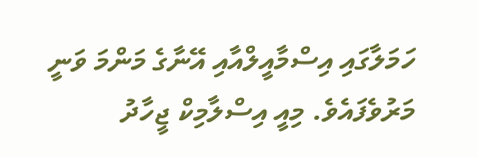ހަމަލާގައި އިސްމާއީލްއާއި އޭނާގެ މަންމަ ވަނީ މަރުވެފައެވެ. މިއީ އިސްލާމިކް ޖީހާދު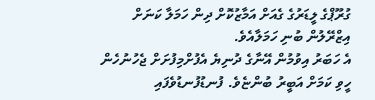ގުރޫޕްގެ ލީޑަރުގެ ގެއަށް އަމާޒުކޮށް ދިން ހަމަލާ ކަނަށް އިޒްރޭލުން ބުނި ހަމަލާއެވެ.
އެ ހަބަރު އިވުމުން އޭނާގެ ދުނިޔެ އެފުށްމިފުށަށް ޖެހުނުހެން ހީވި ކަމަށް އަބީރު ބުންޏެވެ. ފުނޑުފުނޑުވެފައި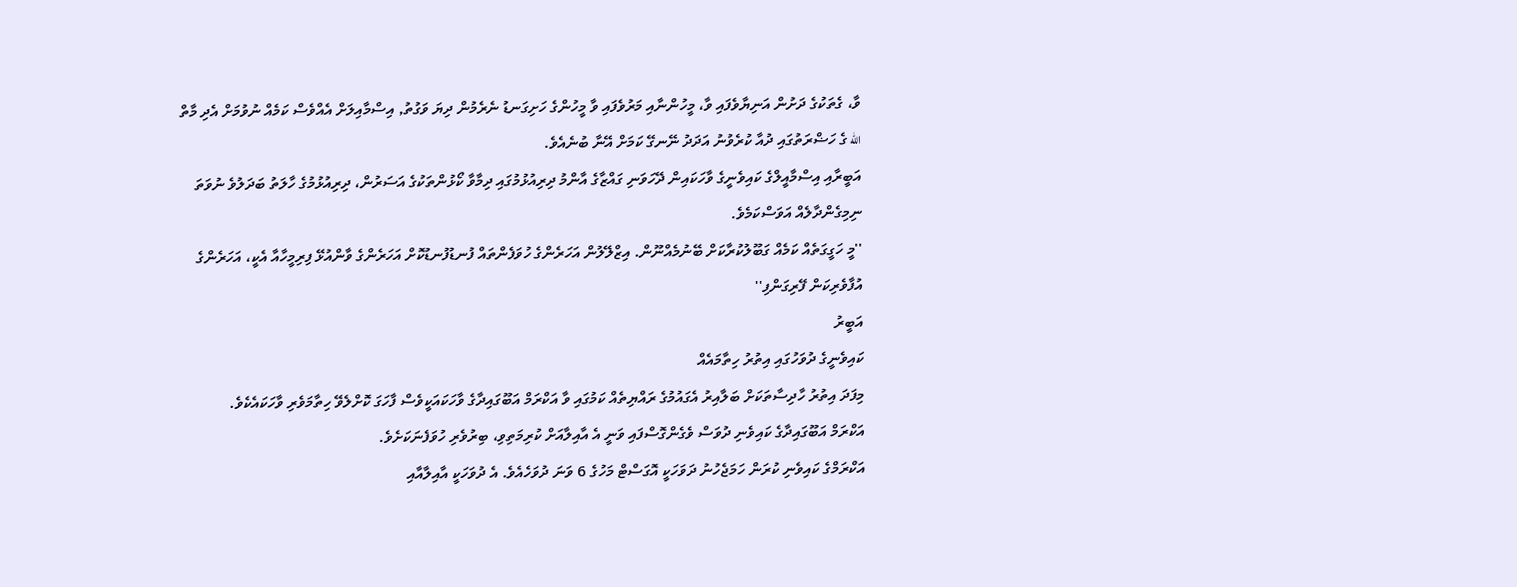ވާ، ގެތަކުގެ ދަށުން އަނިޔާވެފައި ވާ، މީހުންނާއި މަރުވެފައި ވާ މީހުންގެ ހަށިގަނޑު ނެރެމުން ދިޔަ ވަގުތު, އިސްމާއިލަށް އެއްވެސް ކަމެއް ނުވުމަށް އެދި މާތް الله ގެ ހަޟްރަތުގައި ދުއާ ކުރެވުނު އަދަދު ނޭނގޭ ކަމަށް އޭނާ ބުނެއެވެ.
އަބީރާއި އިސްމާއީލްގެ ކައިވެނީގެ ވާހަކައިން ދޭހަވަނި ގައްޒާގެ އާންމު ދިރިއުޅުމުގައި ދިމާވާ ކޯޅުންތަކުގެ އަސަރުން، ދިރިއުޅުމުގެ ހާލަތު ބަދަލުވެ ނުވަތަ ނިމިގެންދާލެއް އަވަސްކަމެވެ.
''މީ ހަގީގަތެއް ކަމެއް ގަބޫލުކުރާކަށް ބޭނުމެއްނޫން. އިޒްލޭލުން އަހަރެންގެ ހުވަފެންތައް ފުނޑުފުނޑުކޮށް އަހަރެންގެ ވާންއުޅޭ ފިރިމީހާއާ އެކީ، އަހަރެންގެ އުފާވެރިކަން ފޭރިގަންފި''
އަބީރު
ކައިވެނީގެ ދުވަހުގައި އިތުރު ހިތާމައެއް
މިފަދަ އިތުރު ހާދިސާތަކަށް ބަލާއިރު އެގައުމުގެ ރައްޔިތެއް ކަމުގައި ވާ އަކްރަމް އަބޫގައިދާގެ ވާހަކައަކީވެސް ފާހަގަ ކޮށްލެވޭ ހިތާމަވެރި ވާހަކައެކެވެ.
އަކްރަމް އަބޫގައިދާގެ ކައިވެނި ދުވަސް ވެގެންގޮސްފައި ވަނީ އެ އާއިލާއަށް ކުރިމަތިވި، ބިރުވެރި ހުވަފެނަކަށެވެ.
އަކްރަމްގެ ކައިވެނި ކުރަން ހަމަޖެހުނު ދަވަހަކީ އޮގަސްޓް މަހުގެ 6 ވަނަ ދުވަހެއެވެ. އެ ދުވަހަކީ އާއިލާއާއި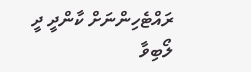ރައްޓެހިންނަށް ކާންދީ ދީ ލޯބިވާ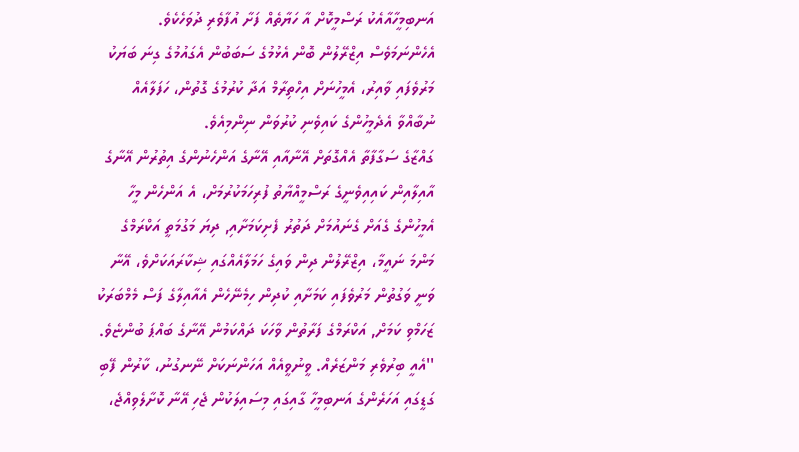އަނބިމީހާއާއެކު ރަސްމީކޮށް އާ ހަޔާތެއް ފަށާ އުފާވެރި ދުވަހެކެވެ. އެހެންނަމަވެސް އިޒްރޭލުން ބޮން އެޅުމުގެ ސަބަބުން އެގައުމުގެ ގިނަ ބަޔަކު މަރުވެފައި ވާއިރު، އެމީހުނަށް އިހްތިރާމް އަދާ ކުރުމުގެ ގޮތުން، ހަފަލާއެއް ނުބާއްވާ އެދެމީހުންގެ ކައިވެނި ކުރުވަން ނިންމިއެވެ.
ގައްޒާގެ ސަގާފާތާ އެއްގޮތަށް އޭނާއާއި އޭނާގެ އަންހެނުންގެ އިތުރުން އޭނާގެ އާއިލާއިން ކައިއިވެނީގެ ރަސްމީއްޔާތު ފުރިހަމަކުރުމަށް، އެ އަންހެން މީހާ އެމީހުންގެ ގެއަށް ގެނައުމަށް ދަތުރު ފެށިކަމަށާއި, ދިޔަ މަގުމަތީ އަކްރަމްގެ މަންމަ ނައީމާ، އިޒްރޭލުން ދިން ވައިގެ ހަމަލާއެއްގައި ޝިކާރައަކަށްވެ، އޭނާ ވަނީ ވަގުތުން މަރުވެފައި ކަމަށާއި ކުދިން ހިމެނޭހެން އެއާއިލާގެ ފަސް މެމްބަރަކު ޒަހަމްވި ކަމަށް, އަކްރަމްގެ ފަރާތުން ވާހަކަ ދައްކަމުން އޭނާގެ ބައްޕަ ބުންޏެވެ.
''އެއީ ބިރުވެރި މަންޒަރެއް. ވީނުވީއެއް އަހަންނަކަށް ނޭނގުނު، ކާރުން ފޭބި ގަޑީގައި އަހަރެންގެ އަނބިމީހާ ގާއިގައި މިސައިލަކުން ޖެހި އޭނާ ކޮށާލެވިއްޖެ،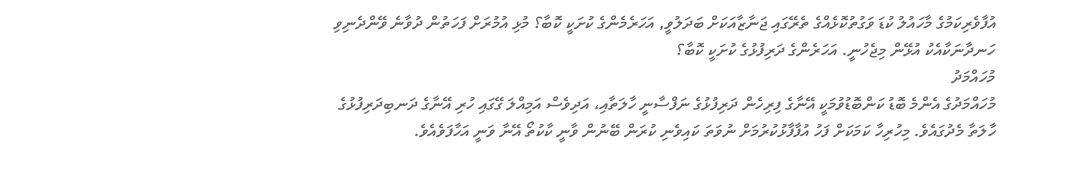އުފާވެރިކަމުގެ މާހައުލު ކުޑަ ވަގުތުކޮޅެއްގެ ތެރޭގައި ޖަނާޒާއަކަށް ބަދަލުވީ, އަހަރެމެންގެ ކުށަކީ ކޮބާ؟ މުޅި އުމުރަށް ފަހަތުން ދުވާނެ ވޭންދެނިވި ހަނދާނަކާއެކު އުޅޭން މިޖެހުނީ. އަހަރެންގެ ދަރިފުޅުގެ ކުށަކީ ކޮބާ؟
މުހައްމަދު
މުހައްމަދުގެ އެންމެ ބޮޑު ކަންބޮޑުވުމަކީ އޭނާގެ ފިރިހެން ދަރިފުޅުގެ ނަފްސާނީ ހާލަތާއި، އަދިވެސް އަމިއްލަ ގޭގައި ހުރި އޭނާގެ ދަނބިދަރިފުޅުގެ ހާލަތާ މެދުގައެވެ. މިހުރިހާ ކަމަކަށް ފަހު އުފާފާޅުކުރުމަށް ނުވަތަ ކައިވެނި ކުރަން ބޭނުން ވާނީ ކާކުތޯ އޭނާ ވަނީ އަހާފަވެއެވެ.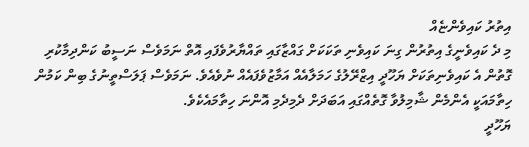އިތުރު ކައިވެންޏެއް
މި ދެ ކައިވެނީގެ އިތުރުން ގިނަ ކައިވެނި ތަކަކަށް ގައްޒާގައި ތައްޔާރުވެފައި އޮތް ނަމަވެސް ނަސީބު ކަންދިމާކުރި ގޮތުން އެ ކައިވެނިތަކަށް ޔަހޫދީ އިޒްރޭލުގެ ހަމަލާއެއް އަމާޒުވެފައެއް ނުވެއެވެ. ނަމަވެސް ޕަލަސްތީނުގެ ބިން ކަމުން ހިތާމައަކީ އެންމެން ޝާމިލުވާ ގޮތެއްގައި އަބަދަށް ދެމިދެމި އޮންނަ ހިތާމައެކެވެ.
ޔަހޫދީ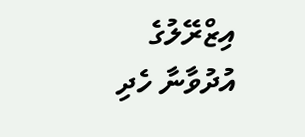އިޒްރޭލުގެ އުދުވާނާ ހެދި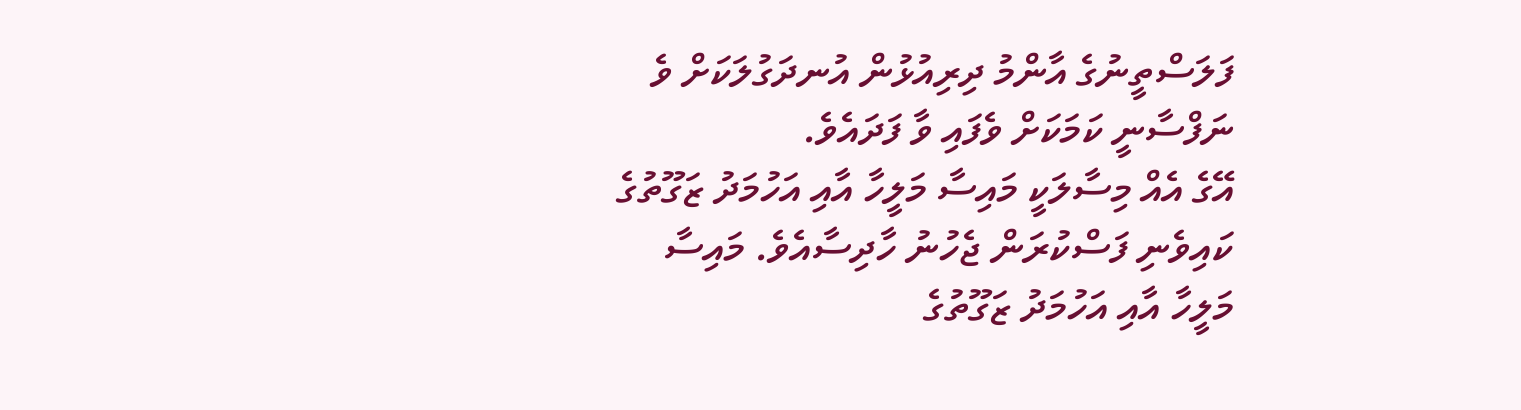ފަލަސްތީނުގެ އާންމު ދިރިއުޅުން އުނދަގުލަކަށް ވެ ނަފްސާނީ ކަމަކަށް ވެފައި ވާ ފަދައެވެ.
އޭގެ އެއް މިސާލަކީ މައިސާ މަލީހާ އާއި އަހުމަދު ޒަގޫތުގެ ކައިވެނި ފަސްކުރަން ޖެހުނު ހާދިސާއެވެ. މައިސާ މަލީހާ އާއި އަހުމަދު ޒަގޫތުގެ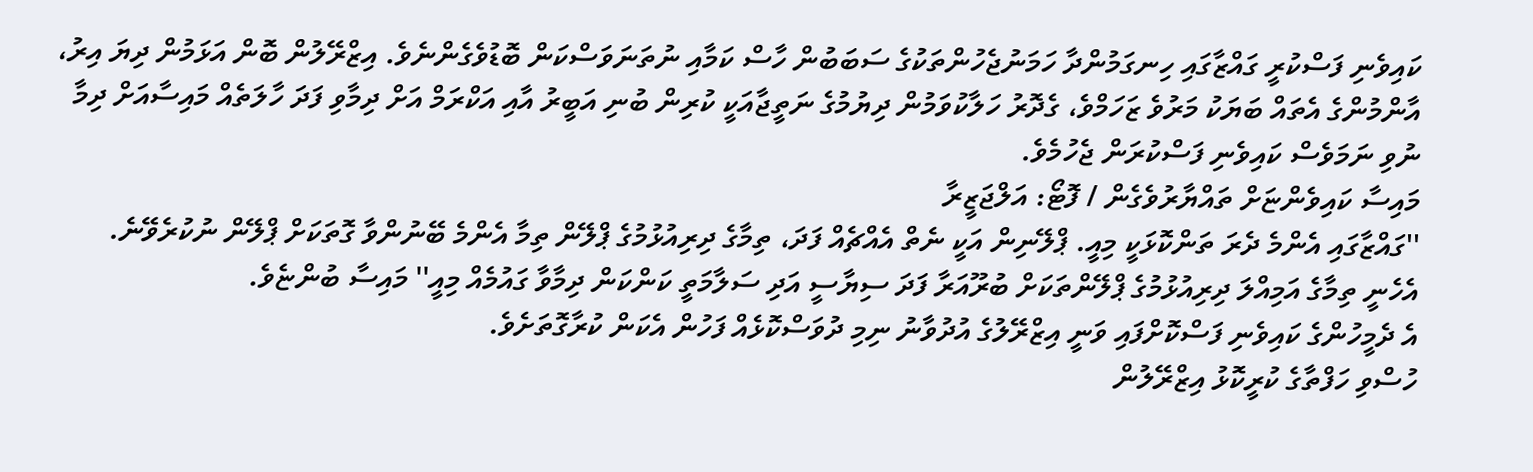ކައިވެނި ފަސްކުރީ ގައްޒާގައި ހިނގަމުންދާ ހަމަނުޖެހުންތަކުގެ ސަބަބުން ހާސް ކަމާއި ނުތަނަވަސްކަން ބޮޑުވެގެންނެވެ. އިޒްރޭލުން ބޮން އަޅަމުން ދިޔަ އިރު، އާންމުންގެ އެތައް ބަޔަކު މަރުވެ ޒަހަމްވެ، ގެދޮރު ހަލާކުވަމުން ދިޔުމުގެ ނަތީޖާއަކީ ކުރިން ބުނި އަބީރު އާއި އަކްރަމް އަށް ދިމާވި ފަދަ ހާލަތެއް މައިސާއަށް ދިމާ ނުވި ނަމަވެސް ކައިވެނި ފަސްކުރަން ޖެހުމެވެ.
މައިސާ ކައިވެންޏަށް ތައްޔާރުވެގެން / ފޮޓޯ: އަލްޖަޒީރާ
''ގައްޒާގައި އެންމެ ދެރަ ތަންކޮޅަކީ މިއީ. ޕްލޭނިން އަކީ ނެތް އެއްޗެއް ފަދަ، ތިމާގެ ދިރިއުޅުމުގެ ޕްލޭން ތިމާ އެންމެ ބޭނުންވާ ގޮތަކަށް ޕްލޭން ނުކުރެވޭނެ. އެހެނީ ތިމާގެ އަމިއްލަ ދިރިއުޅުމުގެ ޕްލޭންތަކަށް ބުރޫއަރާ ފަދަ ސިޔާސީ އަދި ސަލާމަތީ ކަންކަން ދިމާވާ ގައުމެއް މިއީ'' މައިސާ ބުންޏެވެ.
އެ ދެމީހުންގެ ކައިވެނި ފަސްކޮށްފައި ވަނީ އިޒްރޭލުގެ އުދުވާނު ނިމި ދުވަސްކޮޅެއް ފަހުން އެކަން ކުރާގޮތަށެވެ.
ހުސްވި ހަފްތާގެ ކުރީކޮޅު އިޒްރޭލުން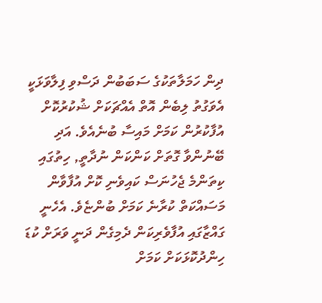ދިން ހަމަލާތަކުގެ ސަބަބުން ދަސްވި ފިލާވަޅަކީ އެވަގުތު ލިބެން އޮތް އެއްޗަކަށް ޝުކުރުކޮށް އުފާކުރުން ކަމަށް މައިސާ ބުނެއެވެ. އަދި ބޭނުންވާ ގޮތަށް ކަންކަން ނުދާތީ, ހިތުގައި ކިތަންމެ ޖެހުނަސް ކައިވެނި ކޮށް އުފާވާން މަސައްކަތް ކުރާނެ ކަމަށް ބުންޏެވެ. އެހެނީ ގައްޒާގައި އުފާވެރިކަން ދެމިގެން ދަނީ ވަރަށް ކުޑަ ހިންދުކޮޅަކަށް ކަމަށް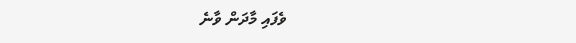ވެފައި މާދަން ވާނެ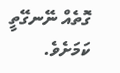ގޮތެއް ނޭނގޭތީ ކަމަށެވެ.